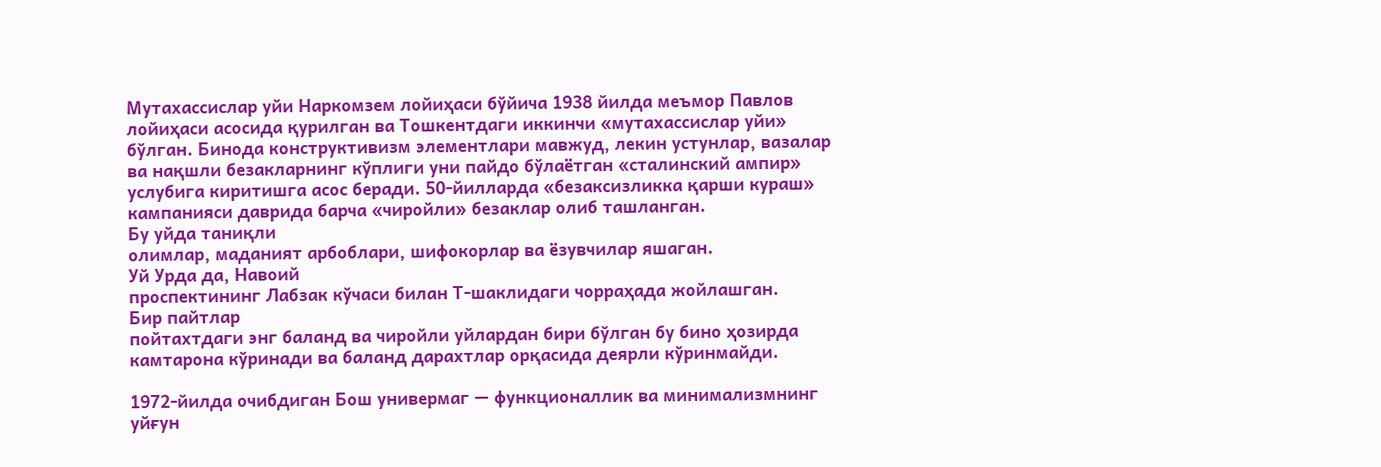Мутахассислар уйи Наркомзем лойиҳаси бўйича 1938 йилда меъмор Павлов лойиҳаси асосида қурилган ва Тошкентдаги иккинчи «мутахассислар уйи» бўлган. Бинода конструктивизм элементлари мавжуд, лекин устунлар, вазалар ва нақшли безакларнинг кўплиги уни пайдо бўлаётган «сталинский ампир» услубига киритишга асос беради. 50-йилларда «безаксизликка қарши кураш» кампанияси даврида барча «чиройли» безаклар олиб ташланган.
Бу уйда таниқли
олимлар, маданият арбоблари, шифокорлар ва ёзувчилар яшаган.
Уй Урда да, Навоий
проспектининг Лабзак кўчаси билан Т-шаклидаги чорраҳада жойлашган.
Бир пайтлар
пойтахтдаги энг баланд ва чиройли уйлардан бири бўлган бу бино ҳозирда
камтарона кўринади ва баланд дарахтлар орқасида деярли кўринмайди.

1972-йилда очибдиган Бош универмаг — функционаллик ва минимализмнинг уйғун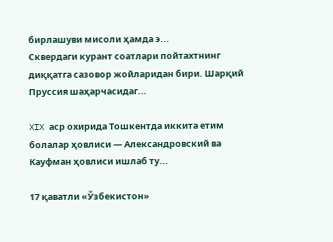бирлашуви мисоли ҳамда э...
Сквердаги курант соатлари пойтахтнинг диққатга сазовор жойларидан бири. Шарқий Пруссия шаҳарчасидаг...

XIX аср охирида Тошкентда иккита етим болалар ҳовлиси — Александровский ва Кауфман ҳовлиси ишлаб ту...

17 қаватли «Ўзбекистон»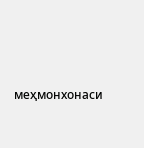меҳмонхонаси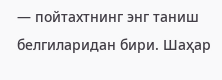— пойтахтнинг энг таниш белгиларидан бири. Шаҳар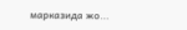марказида жо...